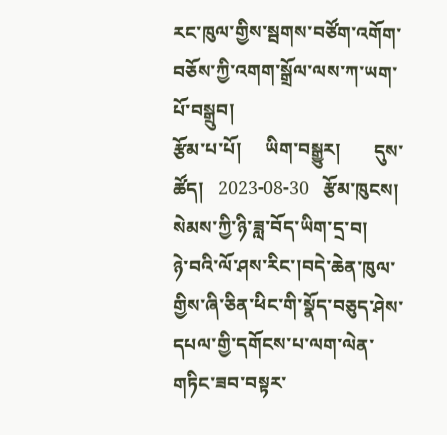རང་ཁུལ་གྱིས་སྦགས་བཙོག་འགོག་བཅོས་ཀྱི་འགག་སྒྲོལ་ལས་ཀ་ཡག་པོ་བསྒྲུབ།
རྩོམ་པ་པོ།     ཡིག་བསྒྱུར།       དུས་ཚོད།   2023-08-30   རྩོམ་ཁུངས།    སེམས་ཀྱི་ཉི་ཟླ་བོད་ཡིག་དྲ་བ།
ཉེ་བའི་ལོ་ཤས་རིང་།བདེ་ཆེན་ཁུལ་གྱིས་ཞི་ཅིན་ཕིང་གི་སྣོད་བཅུད་ཤེས་དཔལ་གྱི་དགོངས་པ་ལག་ལེན་གཏིང་ཟབ་བསྟར་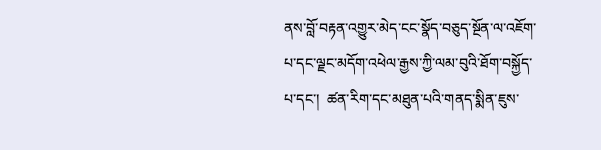ནས་བློ་བརྟན་འགྱུར་མེད་ངང་སྣོད་བཅུད་སྔོན་ལ་འཇོག་པ་དང་ལྗང་མདོག་འཕེལ་རྒྱས་ཀྱི་ལམ་བུའི་ཐོག་བསྐྱོད་པ་དང་།  ཚན་རིག་དང་མཐུན་པའི་གནད་སྨིན་ཇུས་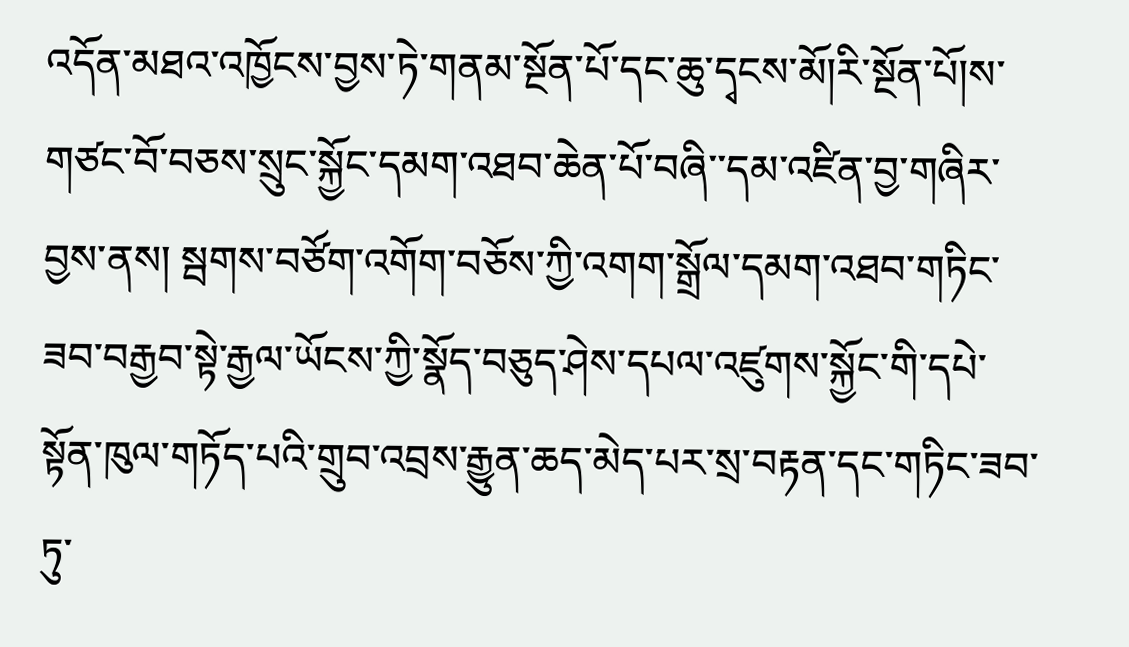འདོན་མཐའ་འཁྱོངས་བྱས་ཏེ་གནམ་སྔོན་པོ་དང་ཆུ་དྭངས་མོ།རི་སྔོན་པོ།ས་གཙང་བོ་བཅས་སྲུང་སྐྱོང་དམག་འཐབ་ཆེན་པོ་བཞི་་དམ་འཛིན་བྱ་གཞིར་བྱས་ནས། སྦགས་བཙོག་འགོག་བཅོས་ཀྱི་འགག་སྒྲོལ་དམག་འཐབ་གཏིང་ཟབ་བརྒྱབ་སྟེ་རྒྱལ་ཡོངས་ཀྱི་སྣོད་བཅུད་ཤེས་དཔལ་འཛུགས་སྐྱོང་གི་དཔེ་སྟོན་ཁུལ་གཏོད་པའི་གྲུབ་འབྲས་རྒྱུན་ཆད་མེད་པར་སྲ་བརྟན་དང་གཏིང་ཟབ་ཏུ་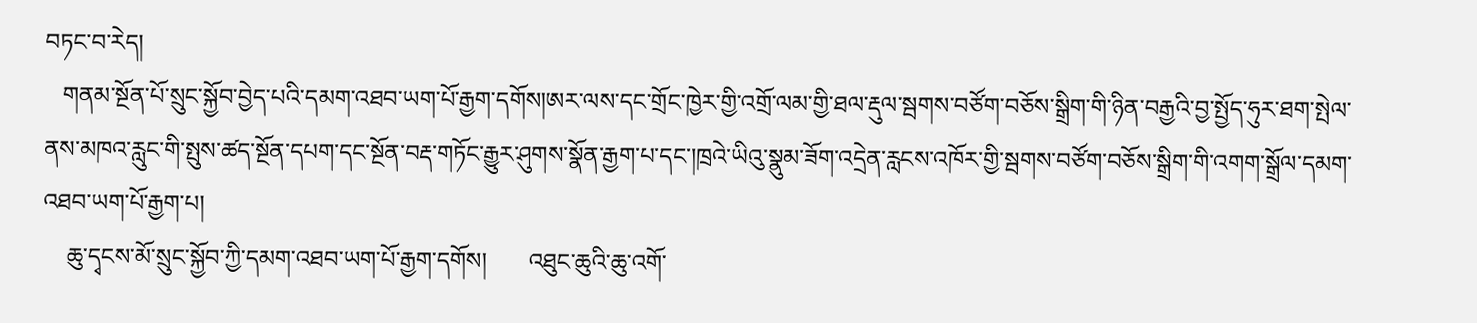བཏང་བ་རེད།
   གནམ་སྔོན་པོ་སྲུང་སྐྱོབ་བྱེད་པའི་དམག་འཐབ་ཡག་པོ་རྒྱག་དགོས།ཨར་ལས་དང་གྲོང་ཁྱེར་གྱི་འགྲོ་ལམ་གྱི་ཐལ་རྡུལ་སྦགས་བཙོག་བཅོས་སྒྲིག་གི་ཉིན་བརྒྱའི་བྱ་སྤྱོད་ཧུར་ཐག་སྤེལ་ནས་མཁའ་རླུང་གི་སྤུས་ཚད་སྔོན་དཔག་དང་སྔོན་བརྡ་གཏོང་རྒྱུར་ཤུགས་སྣོན་རྒྱག་པ་དང་།ཁྲའེ་ཡིའུ་སྣུམ་ཟོག་འདྲེན་རླངས་འཁོར་གྱི་སྦགས་བཙོག་བཅོས་སྒྲིག་གི་འགག་སྒྲོལ་དམག་འཐབ་ཡག་པོ་རྒྱག་པ།
    ཆུ་དྭངས་མོ་སྲུང་སྐྱོབ་ཀྱི་དམག་འཐབ་ཡག་པོ་རྒྱག་དགོས།       འཐུང་ཆུའི་ཆུ་འགོ་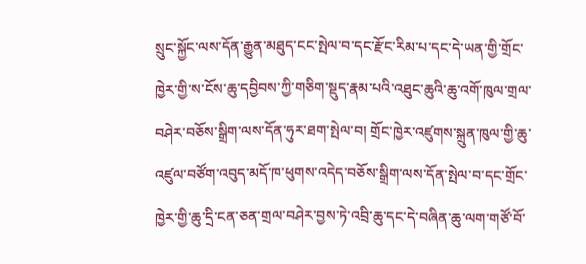སྲུང་སྐྱོང་ལས་དོན་རྒྱུན་མཐུད་ངང་སྤེལ་བ་དང་རྫོང་རིམ་པ་དང་དེ་ཡན་གྱི་གྲོང་ཁྱེར་གྱི་ས་ངོས་ཆུ་དབྱིབས་ཀྱི་གཅིག་སྡུད་རྣམ་པའི་འཐུང་ཆུའི་ཆུ་འགོ་ཁུལ་གྲལ་བཤེར་བཅོས་སྒྲིག་ལས་དོན་ཧུར་ཐག་སྤེལ་བ། གྲོང་ཁྱེར་འཛུགས་སྐྲུན་ཁུལ་གྱི་ཆུ་འཛུལ་བཙོག་འབུད་མདོ་ཁ་ཕུགས་འདེད་བཅོས་སྒྲིག་ལས་དོན་སྤེལ་བ་དང་གྲོང་ཁྱེར་གྱི་ཆུ་དྲི་ངན་ཅན་གྲལ་བཤེར་བྱས་ཏེ་འབྲི་ཆུ་དང་དེ་བཞིན་ཆུ་ལག་གཙོ་བོ་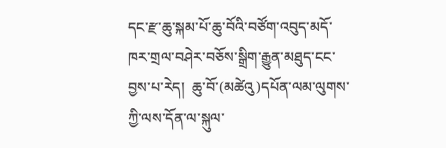དང་རྫ་ཆུ་སྐམ་པོ་ཆུ་བོའི་བཙོག་འབུད་མདོ་ཁར་གྲལ་བཤེར་བཅོས་སྒྲིག་རྒྱུན་མཐུད་ངང་བྱས་པ་རེད།  ཆུ་བོ་(མཚེའུ)དཔོན་ལམ་ལུགས་ཀྱི་ལས་དོན་ལ་སྐུལ་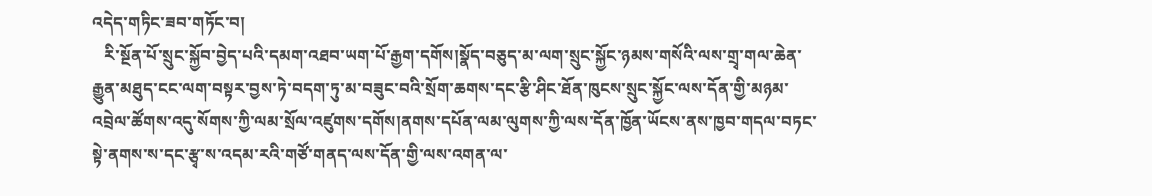འདེད་གཏིང་ཟབ་གཏོང་བ།
   རི་སྔོན་པོ་སྲུང་སྐྱོབ་བྱེད་པའི་དམག་འཐབ་ཡག་པོ་རྒྱག་དགོས།སྣོད་བཅུད་མ་ལག་སྲུང་སྐྱོང་ཉམས་གསོའི་ལས་གྲྭ་གལ་ཆེན་རྒྱུན་མཐུད་ངང་ལག་བསྟར་བྱས་ཏེ་བདག་ཏུ་མ་བཟུང་བའི་སྲོག་ཆགས་དང་རྩི་ཤིང་ཐོན་ཁུངས་སྲུང་སྐྱོང་ལས་དོན་གྱི་མཉམ་འབྲེལ་ཚོགས་འདུ་སོགས་ཀྱི་ལམ་སྲོལ་འཛུགས་དགོས།ནགས་དཔོན་ལམ་ལུགས་ཀྱི་ལས་དོན་ཁྱོན་ཡོངས་ནས་ཁྱབ་གདལ་བཏང་སྟེ་ནགས་ས་དང་རྩྭ་ས་འདམ་རའི་གཙོ་གནད་ལས་དོན་གྱི་ལས་འགན་ལ་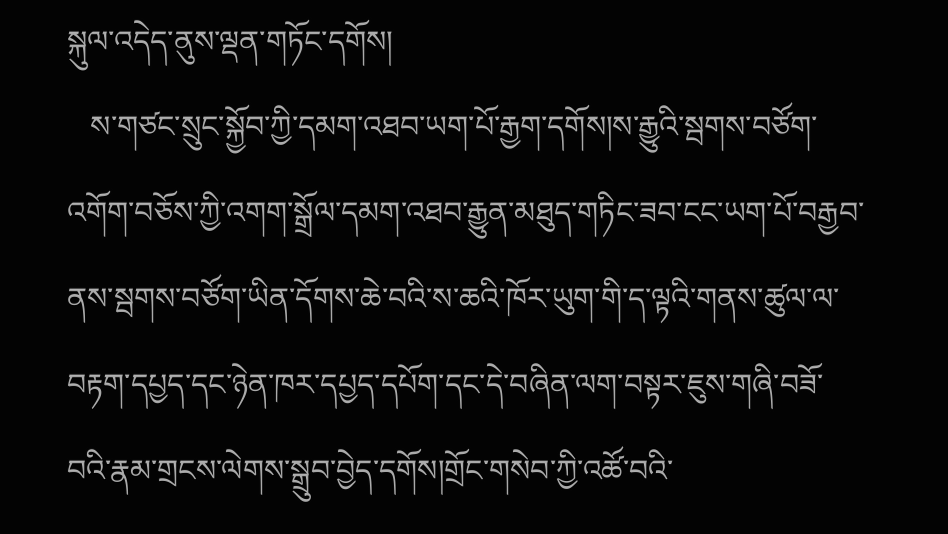སྐུལ་འདེད་ནུས་ལྡན་གཏོང་དགོས།
   ས་གཙང་སྲུང་སྐྱོབ་ཀྱི་དམག་འཐབ་ཡག་པོ་རྒྱག་དགོས།ས་རྒྱུའི་སྦགས་བཙོག་འགོག་བཅོས་ཀྱི་འགག་སྒྲོལ་དམག་འཐབ་རྒྱུན་མཐུད་གཏིང་ཟབ་ངང་ཡག་པོ་བརྒྱབ་ནས་སྦགས་བཙོག་ཡིན་དོགས་ཆེ་བའི་ས་ཆའི་ཁོར་ཡུག་གི་ད་ལྟའི་གནས་ཚུལ་ལ་བརྟག་དཔྱད་དང་ཉེན་ཁར་དཔྱད་དཔོག་དང་དེ་བཞིན་ལག་བསྟར་ཇུས་གཞི་བཟོ་བའི་རྣམ་གྲངས་ལེགས་སྒྲུབ་བྱེད་དགོས།གྲོང་གསེབ་ཀྱི་འཚོ་བའི་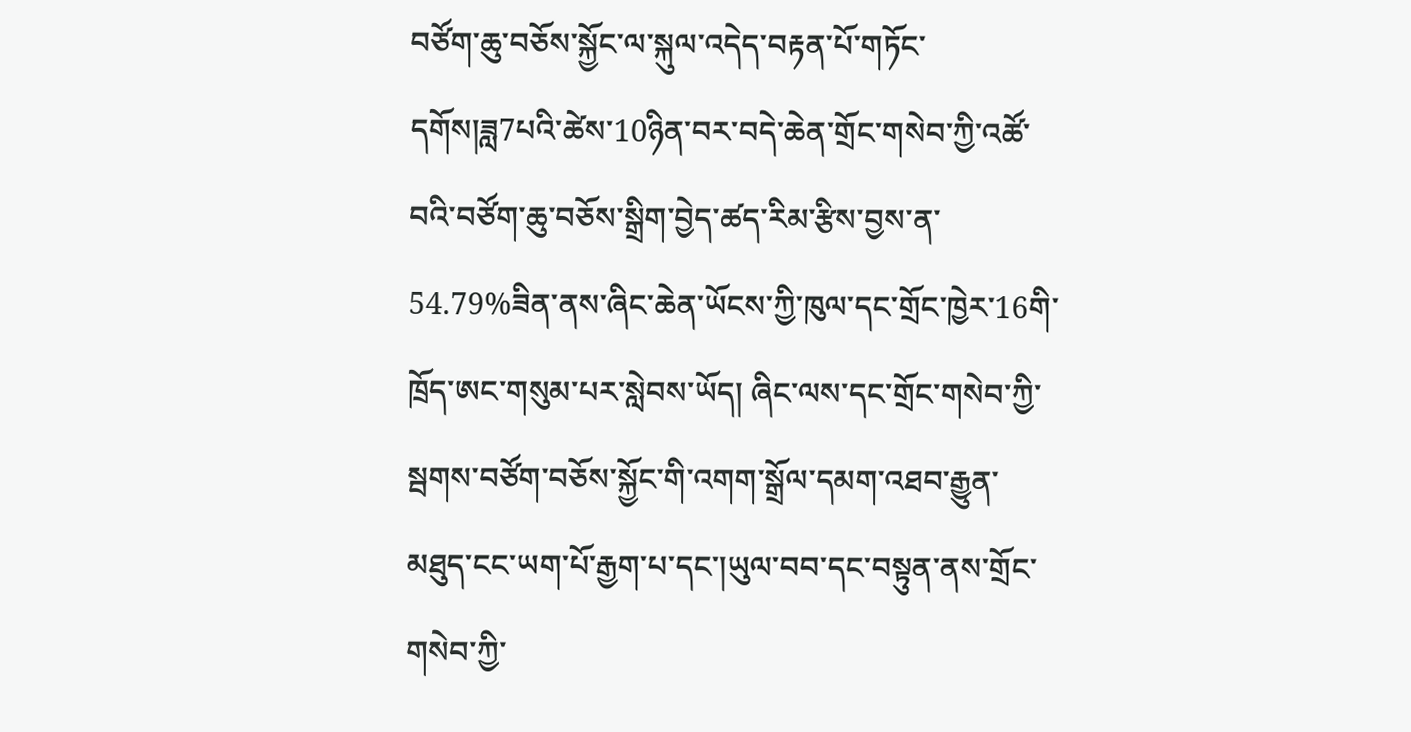བཙོག་ཆུ་བཅོས་སྐྱོང་ལ་སྐུལ་འདེད་བརྟན་པོ་གཏོང་དགོས།ཟླ7པའི་ཚེས་10ཉིན་བར་བདེ་ཆེན་གྲོང་གསེབ་ཀྱི་འཚོ་བའི་བཙོག་ཆུ་བཅོས་སྒྲིག་བྱེད་ཚད་རིམ་རྩིས་བྱས་ན་54.79%ཟིན་ནས་ཞིང་ཆེན་ཡོངས་ཀྱི་ཁུལ་དང་གྲོང་ཁྱེར་16གི་ཁྲོད་ཨང་གསུམ་པར་སླེབས་ཡོད། ཞིང་ལས་དང་གྲོང་གསེབ་ཀྱི་སྦགས་བཙོག་བཅོས་སྐྱོང་གི་འགག་སྒྲོལ་དམག་འཐབ་རྒྱུན་མཐུད་ངང་ཡག་པོ་རྒྱག་པ་དང་།ཡུལ་བབ་དང་བསྟུན་ནས་གྲོང་གསེབ་ཀྱི་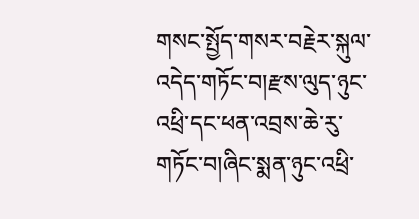གསང་སྤྱོད་གསར་བརྗེར་སྐུལ་འདེད་གཏོང་བ།རྫས་ལུད་ཉུང་འཕྲི་དང་ཕན་འབྲས་ཆེ་རུ་གཏོང་བ།ཞིང་སྨན་ཉུང་འཕྲི་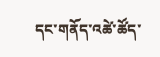དང་གནོད་འཚེ་ཚོད་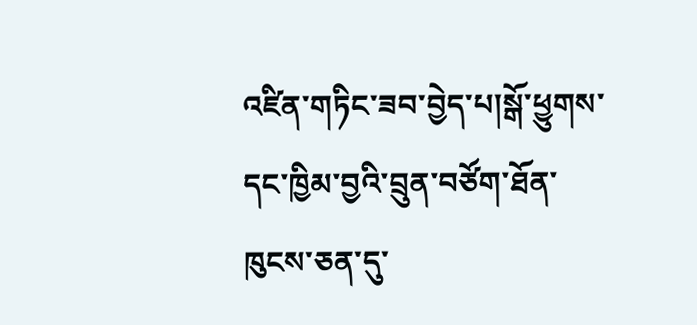འཛིན་གཏིང་ཟབ་བྱེད་པ།སྒོ་ཕྱུགས་དང་ཁྱིམ་བྱའི་བྲུན་བཙོག་ཐོན་ཁུངས་ཅན་དུ་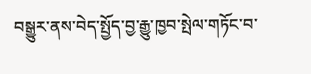བསྒྱུར་ནས་བེད་སྤྱོད་བྱ་རྒྱུ་ཁྱབ་སྤེལ་གཏོང་བ་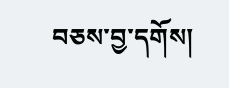བཅས་བྱ་དགོས།